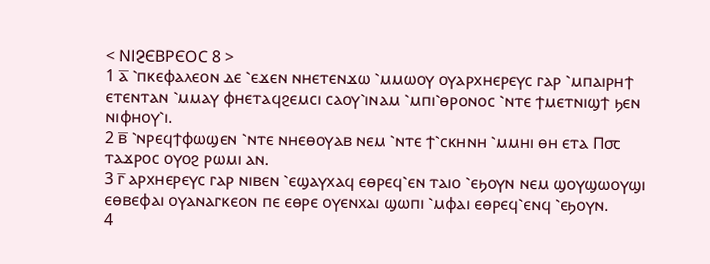< ⲚⲒⳈⲈⲂⲢⲈⲞⲤ 8 >
1 ⲁ̅ ⳿ⲡⲕⲉⲫⲁⲗⲉⲟⲛ ⲇⲉ ⳿ⲉϫⲉⲛ ⲛⲏⲉⲧⲉⲛϫⲱ ⳿ⲙⲙⲱⲟⲩ ⲟⲩⲁⲣⲭⲏⲉⲣⲉⲩⲥ ⲅⲁⲣ ⳿ⲙⲡⲁⲓⲣⲏϯ ⲉⲧⲉⲛⲧⲁⲛ ⳿ⲙⲙⲁⲩ ⲫⲏⲉⲧⲁϥϩⲉⲙⲥⲓ ⲥⲁⲟⲩ⳿ⲓⲛⲁⲙ ⳿ⲙⲡⲓ⳿ⲑⲣⲟⲛⲟⲥ ⳿ⲛⲧⲉ ϯⲙⲉⲧⲛⲓϣϯ ϧⲉⲛ ⲛⲓⲫⲏⲟⲩ⳿ⲓ.
2 ⲃ̅ ⳿ⲛⲣⲉϥϯⲫⲱϣⲉⲛ ⳿ⲛⲧⲉ ⲛⲏⲉⲑⲟⲩⲁⲃ ⲛⲉⲙ ⳿ⲛⲧⲉ ϯ⳿ⲥⲕⲏⲛⲏ ⳿ⲙⲙⲏⲓ ⲑⲏ ⲉⲧⲁ Ⲡ⳪ ⲧⲁϫⲣⲟⲥ ⲟⲩⲟϩ ⲣⲱⲙⲓ ⲁⲛ.
3 ⲅ̅ ⲁⲣⲭⲏⲉⲣⲉⲩⲥ ⲅⲁⲣ ⲛⲓⲃⲉⲛ ⳿ⲉϣⲁⲩⲭⲁϥ ⲉⲑⲣⲉϥ⳿ⲉⲛ ⲧⲁⲓⲟ ⳿ⲉϧⲟⲩⲛ ⲛⲉⲙ ϣⲟⲩϣⲱⲟⲩϣⲓ ⲉⲑⲃⲉⲫⲁⲓ ⲟⲩⲁⲛⲁⲅⲕⲉⲟⲛ ⲡⲉ ⲉⲑⲣⲉ ⲟⲩⲉⲛⲭⲁⲓ ϣⲱⲡⲓ ⳿ⲙⲫⲁⲓ ⲉⲑⲣⲉϥ⳿ⲉⲛϥ ⳿ⲉϧⲟⲩⲛ.
4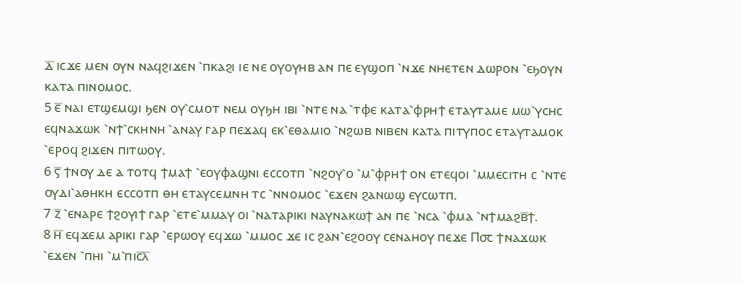ⲇ̅ ⲓⲥϫⲉ ⲙⲉⲛ ⲟⲩⲛ ⲛⲁϥϩⲓϫⲉⲛ ⳿ⲡⲕⲁϩⲓ ⲓⲉ ⲛⲉ ⲟⲩⲟⲩⲏⲃ ⲁⲛ ⲡⲉ ⲉⲩϣⲟⲡ ⳿ⲛϫⲉ ⲛⲏⲉⲧⲉⲛ ⲇⲱⲣⲟⲛ ⳿ⲉϧⲟⲩⲛ ⲕⲁⲧⲁ ⲡⲓⲛⲟⲙⲟⲥ.
5 ⲉ̅ ⲛⲁⲓ ⲉⲧϣⲉⲙϣⲓ ϧⲉⲛ ⲟⲩ⳿ⲥⲙⲟⲧ ⲛⲉⲙ ⲟⲩϧⲏ ⲓⲃⲓ ⳿ⲛⲧⲉ ⲛⲁ ⳿ⲧⲫⲉ ⲕⲁⲧⲁ⳿ⲫⲣⲏϯ ⲉⲧⲁⲩⲧⲁⲙⲉ ⲙⲱ⳿ⲩⲥⲏⲥ ⲉϥⲛⲁϫⲱⲕ ⳿ⲛϯ⳿ⲥⲕⲏⲛⲏ ⳿ⲁⲛⲁⲩ ⲅⲁⲣ ⲡⲉϫⲁϥ ⲉⲕ⳿ⲉⲑⲁⲙⲓⲟ ⳿ⲛϩⲱⲃ ⲛⲓⲃⲉⲛ ⲕⲁⲧⲁ ⲡⲓⲧⲩⲡⲟⲥ ⲉⲧⲁⲩⲧⲁⲙⲟⲕ ⳿ⲉⲣⲟϥ ϩⲓϫⲉⲛ ⲡⲓⲧⲱⲟⲩ.
6 ⲋ̅ ϯⲛⲟⲩ ⲇⲉ ⲁ ⲧⲟⲧϥ ϯⲙⲁϯ ⳿ⲉⲟⲩⲫⲁϣⲛⲓ ⲉⲥⲥⲟⲧⲡ ⳿ⲛϩⲟⲩ⳿ⲟ ⳿ⲙ⳿ⲫⲣⲏϯ ⲟⲛ ⲉⲧⲉϥⲟⲓ ⳿ⲙⲙⲉⲥⲓⲧⲏ ⲥ ⳿ⲛⲧⲉ ⲟⲩⲇⲓ⳿ⲁⲑⲏⲕⲏ ⲉⲥⲥⲟⲧⲡ ⲑⲏ ⲉⲧⲁⲩⲥⲉⲙⲛⲏ ⲧⲥ ⳿ⲛⲛⲟⲙⲟⲥ ⳿ⲉϫⲉⲛ ϩⲁⲛⲱϣ ⲉⲩⲥⲱⲧⲡ.
7 ⲍ̅ ⳿ⲉⲛⲁⲣⲉ ϯϩⲟⲩⲓϯ ⲅⲁⲣ ⳿ⲉⲧⲉ⳿ⲙⲙⲁⲩ ⲟⲓ ⳿ⲛⲁⲧⲁⲣⲓⲕⲓ ⲛⲁⲩⲛⲁⲕⲱϯ ⲁⲛ ⲡⲉ ⳿ⲛⲥⲁ ⳿ⲫⲙⲁ ⳿ⲛϯⲙⲁϩⲃ̅ϯ.
8 ⲏ̅ ⲉϥϫⲉⲙ ⲁⲣⲓⲕⲓ ⲅⲁⲣ ⳿ⲉⲣⲱⲟⲩ ⲉϥϫⲱ ⳿ⲙⲙⲟⲥ ϫⲉ ⲓⲥ ϩⲁⲛ⳿ⲉϩⲟⲟⲩ ⲥⲉⲛⲁⲏⲟⲩ ⲡⲉϫⲉ Ⲡ⳪ ϯⲛⲁϫⲱⲕ ⳿ⲉϫⲉⲛ ⳿ⲡⲏⲓ ⳿ⲙ⳿ⲡⲓⲥ̅ⲗ̅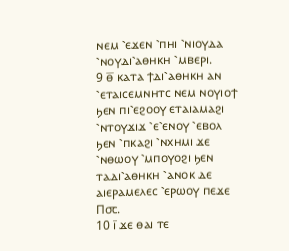ⲛⲉⲙ ⳿ⲉϫⲉⲛ ⳿ⲡⲏⲓ ⳿ⲛⲓⲟⲩⲇⲁ ⳿ⲛⲟⲩⲇⲓ⳿ⲁⲑⲏⲕⲏ ⳿ⲙⲃⲉⲣⲓ.
9 ⲑ̅ ⲕⲁⲧⲁ ϯⲇⲓ⳿ⲁⲑⲏⲕⲏ ⲁⲛ ⳿ⲉⲧⲁⲓⲥⲉⲙⲛⲏⲧⲥ ⲛⲉⲙ ⲛⲟⲩⲓⲟϯ ϧⲉⲛ ⲡⲓ⳿ⲉϩⲟⲟⲩ ⲉⲧⲁⲓⲁⲙⲁϩⲓ ⳿ⲛⲧⲟⲩϫⲓϫ ⳿ⲉ⳿ⲉⲛⲟⲩ ⳿ⲉⲃⲟⲗ ϧⲉⲛ ⳿ⲡⲕⲁϩⲓ ⳿ⲛⲭⲏⲙⲓ ϫⲉ ⳿ⲛⲑⲱⲟⲩ ⳿ⲙⲡⲟⲩⲟϩⲓ ϧⲉⲛ ⲧⲁⲇⲓ⳿ⲁⲑⲏⲕⲏ ⳿ⲁⲛⲟⲕ ⲇⲉ ⲁⲓⲉⲣⲁⲙⲉⲗⲉⲥ ⳿ⲉⲣⲱⲟⲩ ⲡⲉϫⲉ Ⲡ⳪.
10 ⲓ̅ ϫⲉ ⲑⲁⲓ ⲧⲉ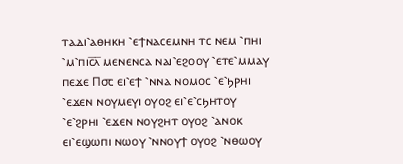ⲧⲁⲇⲓ⳿ⲁⲑⲏⲕⲏ ⳿ⲉϯⲛⲁⲥⲉⲙⲛⲏ ⲧⲥ ⲛⲉⲙ ⳿ⲡⲏⲓ ⳿ⲙ⳿ⲡⲓⲥ̅ⲗ̅ ⲙⲉⲛⲉⲛⲥⲁ ⲛⲁⲓ⳿ⲉϩⲟⲟⲩ ⳿ⲉⲧⲉ⳿ⲙⲙⲁⲩ ⲡⲉϫⲉ Ⲡ⳪ ⲉⲓ⳿ⲉϯ ⳿ⲛⲛⲁ ⲛⲟⲙⲟⲥ ⳿ⲉ⳿ϧⲣⲏⲓ ⳿ⲉϫⲉⲛ ⲛⲟⲩⲙⲉⲩⲓ ⲟⲩⲟϩ ⲉⲓ⳿ⲉ⳿ⲥϧⲏⲧⲟⲩ ⳿ⲉ⳿ϩⲣⲏⲓ ⳿ⲉϫⲉⲛ ⲛⲟⲩϩⲏⲧ ⲟⲩⲟϩ ⳿ⲁⲛⲟⲕ ⲉⲓ⳿ⲉϣⲱⲡⲓ ⲛⲱⲟⲩ ⳿ⲛⲛⲟⲩϯ ⲟⲩⲟϩ ⳿ⲛⲑⲱⲟⲩ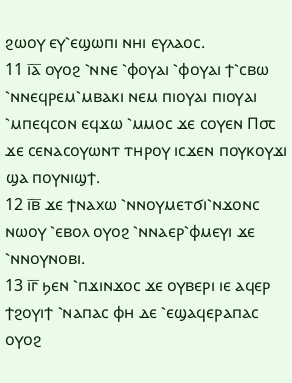ϩⲱⲟⲩ ⲉⲩ⳿ⲉϣⲱⲡⲓ ⲛⲏⲓ ⲉⲩⲗⲁⲟⲥ.
11 ⲓ̅ⲁ̅ ⲟⲩⲟϩ ⳿ⲛⲛⲉ ⳿ⲫⲟⲩⲁⲓ ⳿ⲫⲟⲩⲁⲓ ϯ⳿ⲥⲃⲱ ⳿ⲛⲛⲉϥⲣⲉⲙ⳿ⲙⲃⲁⲕⲓ ⲛⲉⲙ ⲡⲓⲟⲩⲁⲓ ⲡⲓⲟⲩⲁⲓ ⳿ⲙⲡⲉϥⲥⲟⲛ ⲉϥϫⲱ ⳿ⲙⲙⲟⲥ ϫⲉ ⲥⲟⲩⲉⲛ Ⲡ⳪ ϫⲉ ⲥⲉⲛⲁⲥⲟⲩⲱⲛⲧ ⲧⲏⲣⲟⲩ ⲓⲥϫⲉⲛ ⲡⲟⲩⲕⲟⲩϫⲓ ϣⲁ ⲡⲟⲩⲛⲓϣϯ.
12 ⲓ̅ⲃ̅ ϫⲉ ϯⲛⲁⲭⲱ ⳿ⲛⲛⲟⲩⲙⲉⲧϭⲓ⳿ⲛϫⲟⲛⲥ ⲛⲱⲟⲩ ⳿ⲉⲃⲟⲗ ⲟⲩⲟϩ ⳿ⲛⲛⲁⲉⲣ⳿ⲫⲙⲉⲩⲓ ϫⲉ ⳿ⲛⲛⲟⲩⲛⲟⲃⲓ.
13 ⲓ̅ⲅ̅ ϧⲉⲛ ⳿ⲡϫⲓⲛϫⲟⲥ ϫⲉ ⲟⲩⲃⲉⲣⲓ ⲓⲉ ⲁϥⲉⲣ ϯϩⲟⲩⲓϯ ⳿ⲛⲁⲡⲁⲥ ⲫⲏ ⲇⲉ ⳿ⲉϣⲁϥⲉⲣⲁⲡⲁⲥ ⲟⲩⲟϩ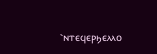⳿ⲛⲧⲉϥⲉⲣϧⲉⲗⲗⲟ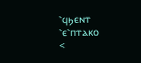⳿ϥϧⲉⲛⲧ ⳿ⲉ⳿ⲡⲧⲁⲕⲟ
<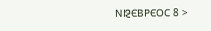ⲚⲒⳈⲈⲂⲢⲈⲞⲤ 8 >